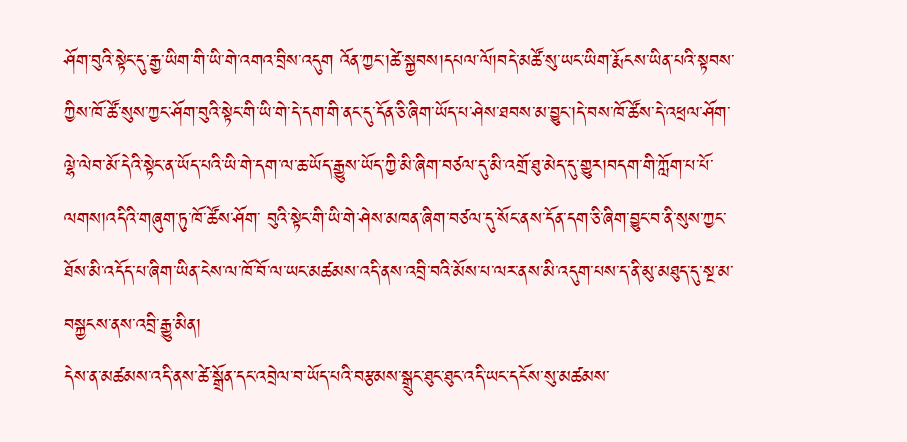ཤོག་བུའི་སྟེང་དུ་རྒྱ་ཡིག་གི་ཡི་གེ་འགའ་བྲིས་འདུག འོན་ཀྱང་།ཚེ་སྐྱབས།དཔལ་ལོ།བདེ་མཚོ་སུ་ཡང་ཡིག་རྨོངས་ཡིན་པའི་སྟབས་ཀྱིས་ཁོ་ཚོ་སུས་ཀྱང་ཤོག་བུའི་སྟེང་གི་ཡི་གེ་དེ་དག་གི་ནང་དུ་དོན་ཅི་ཞིག་ཡོད་པ་ཤེས་ཐབས་མ་བྱུང་།དེ་བས་ཁོ་ཚོས་དེ་འཕྲལ་ཤོག་ལྷེ་ལེབ་མོ་དེའི་སྟེང་ན་ཡོད་པའི་ཡི་གེ་དག་ལ་ཆ་ཡོད་རྒྱུས་ཡོད་ཀྱི་མི་ཞིག་བཙལ་དུ་མི་འགྲོ་ཐུ་མེད་དུ་གྱུར།བདག་གི་ཀློག་པ་པོ་ལགས།འདིའི་གཞུག་ཏུ་ཁོ་ཚོས་ཤོག་ བུའི་སྟེང་གི་ཡི་གེ་ཤེས་མཁན་ཞིག་བཙལ་དུ་སོང་ནས་དོན་དག་ཅི་ཞིག་བྱུང་བ་ནི་སུས་ཀྱང་ཐོས་མི་འདོད་པ་ཞིག་ཡིན་ངེས་ལ་ཁོ་བོ་ལ་ཡང་མཚམས་འདི་ནས་འབྲི་བའི་མོས་པ་ལར་ནས་མི་འདུག་པས་ད་ནི་མུ་མཐུད་དུ་སྔ་མ་བསྐྱངས་ནས་འབྲི་རྒྱུ་མིན།
དེས་ན་མཚམས་འདི་ནས་ཚེ་སྒྲོན་དང་འབྲེལ་བ་ཡོད་པའི་བརྩམས་སྒྲུང་ཐུང་ཐུང་འདི་ཡང་དངོས་སུ་མཚམས་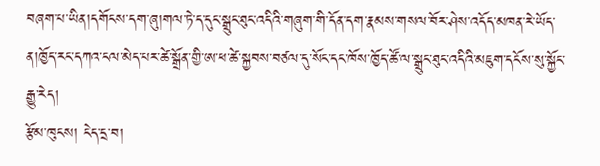བཞག་པ་ཡིན།དགོངས་དག་ཞུ།གལ་ཏེ་ད་དུང་སྒྲུང་ཐུང་འདིའི་གཞུག་གི་དོན་དག་རྣམས་གསལ་བོར་ཤེས་འདོད་མཁན་རེ་ཡོད་ན།ཁྱོད་རང་དཀའ་ངལ་མེད་པར་ཚེ་སྒྲོན་གྱི་ཨ་ཕ་ཚེ་སྐྱབས་བཙལ་དུ་སོང་དང་ཁོས་ཁྱོད་ཚོ་ལ་སྒྲུང་ཐུང་འདིའི་མཇུག་དངོས་སུ་སྐྱོང་རྒྱུ་རེད།
རྩོམ་ཁུངས། ངེད་དྲ་བ།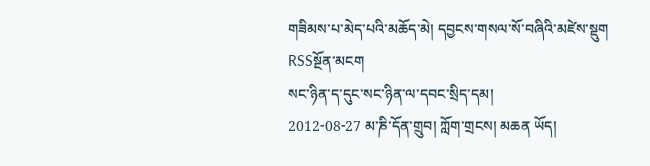གཟིམས་པ་མེད་པའི་མཆོད་མེ། དབྱངས་གསལ་སོ་བཞིའི་མཛེས་སྡུག  RSSསྔོན་མངག
སང་ཉིན་ད་དུང་སང་ཉིན་ལ་དབང་སྲིད་དམ།
2012-08-27 མ་ཎི་དོན་གྲུབ། ཀློག་གྲངས། མཆན ཡོད།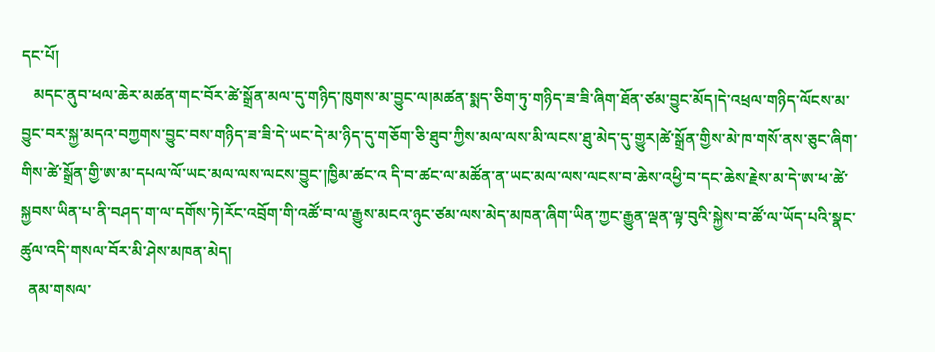དང་པོ།
   མདང་ནུབ་ཕལ་ཆེར་མཚན་གང་བོར་ཚེ་སྒྲོན་མལ་དུ་གཉིད་ཁུགས་མ་བྱུང་ལ།མཚན་སྨད་ཅིག་ཏུ་གཉིད་ཟ་ཟི་ཞིག་ཐོན་ཙམ་བྱུང་མོད།དེ་འཕྲལ་གཉིད་ལོངས་མ་བྱུང་བར་སྐྱ་མདའ་བཀྱགས་བྱུང་བས་གཉིད་ཟ་ཟི་དེ་ཡང་དེ་མ་ཉིད་དུ་གཅོག་ཅི་ཐུབ་ཀྱིས་མལ་ལས་མི་ལངས་ཐུ་མེད་དུ་གྱུར།ཚེ་སྒྲོན་གྱིས་མེ་ཁ་གསོ་ནས་ཅུང་ཞིག་གིས་ཚེ་སྒྲོན་གྱི་ཨ་མ་དཔལ་ལོ་ཡང་མལ་ལས་ལངས་བྱུང་།ཁྱིམ་ཚང་འ དི་བ་ཚང་ལ་མཚོན་ན་ཡང་མལ་ལས་ལངས་བ་ཆེས་འཕྱི་བ་དང་ཆེས་རྗེས་མ་དེ་ཨ་ཕ་ཚེ་སྐྱབས་ཡིན་པ་ནི་བཤད་ག་ལ་དགོས་ཏེ།རོང་འབྲོག་གི་འཚོ་བ་ལ་རྒྱུས་མངའ་ཉུང་ཙམ་ལས་མེད་མཁན་ཞིག་ཡིན་ཀྱང་རྒྱུན་ལྡན་ལྟ་བུའི་སྐྱེས་བ་ཚོ་ལ་ཡོད་པའི་སྣང་ཚུལ་འདི་གསལ་བོར་མི་ཤེས་མཁན་མེད།
  ནམ་གསལ་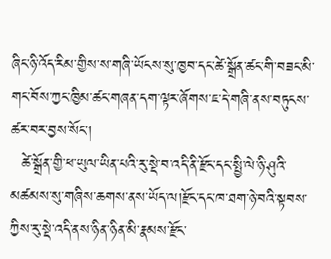ཞིང་ཉི་འོད་རིམ་གྱིས་ས་གཞི་ཡོངས་སུ་ཁྱབ་དང་ཚེ་སྒྲོན་ཚང་གི་བཟང་མི་གང་བོས་ཀྱང་ཁྱིམ་ཚང་གཞན་དག་ལྟར་ཞོགས་ཇ་དེ་གཞི་ནས་བཏུངས་ཚར་བར་བྱས་སོང་།
  ཚེ་སྒྲོན་གྱི་ཕ་ཡུལ་ཡིན་པའི་རུ་སྡེ་བ་འདི་ནི་རྫོང་དང་སྤྱི་ལེ་ཉི་ཤུའི་མཚམས་སུ་གཞིས་ཆགས་ནས་ཡོད་ལ།རྫོང་དང་ཁ་ཐག་ཉེ་བའི་སྟབས་ཀྱིས་རུ་སྡེ་འདི་ནས་ཉིན་ཉིན་མི་རྣམས་རྫོང་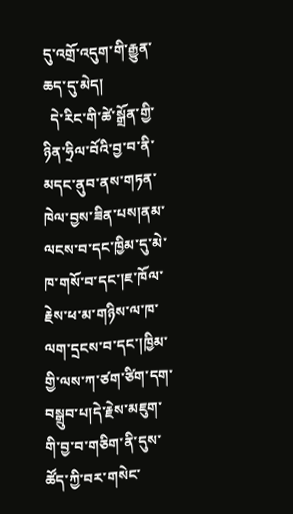དུ་འགྲོ་འདུག་གི་རྒྱུན་ཆད་དུ་མེད།
  དེ་རིང་གི་ཚེ་སྒྲོན་གྱི་ཉིན་ཧྲིལ་བོའི་བྱ་བ་ནི་མདང་ནུབ་ནས་གཏན་ཁེལ་བྱས་ཟིན་པས།ནམ་ལངས་བ་དང་ཁྱིམ་དུ་མེ་ཁ་གསོ་བ་དང་།ཇ་ཁོལ་རྗེས་ཕ་མ་གཉིས་ལ་ཁ་ལག་དྲངས་བ་དང་།ཁྱིམ་གྱི་ལས་ཀ་ཙག་ཙིག་དག་བསྒྲུབ་པ།དེ་རྗེས་མཇུག་གི་བྱ་བ་གཅིག་ནི་དུས་ཚོད་ཀྱི་བར་གསེང་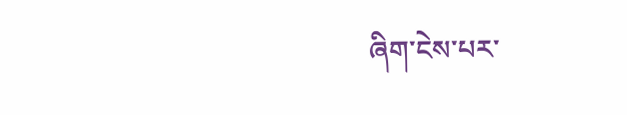ཞིག་ངེས་པར་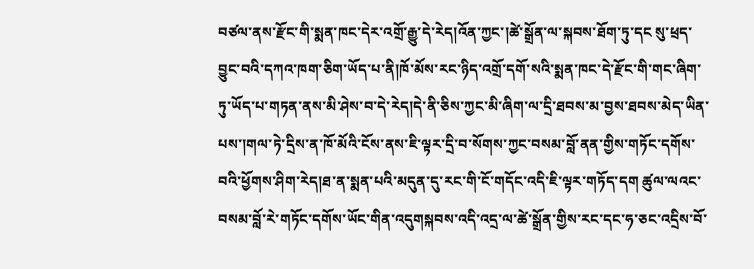བཙལ་ནས་རྫོང་གི་སྨན་ཁང་དེར་འགྲོ་རྒྱུ་དེ་རེད།འོན་ཀྱང་།ཚེ་སྒྲོན་ལ་སྐབས་ཐོག་ཏུ་དང སུ་ཕྲད་བྱུང་བའི་དཀའ་ཁག་ཅིག་ཡོད་པ་ནི།ཁོ་མོས་རང་ཉིད་འགྲོ་དགོ་སའི་སྨན་ཁང་དེ་རྫོང་གི་གང་ཞིག་ཏུ་ཡོད་པ་གཏན་ནས་མི་ཤེས་བ་དེ་རེད།དེ་ནི་ཅིས་ཀྱང་མི་ཞིག་ལ་དྲི་ཐབས་མ་བྱས་ཐབས་མེད་ཡིན་པས་།གལ་ཏེ་དྲིས་ན་ཁོ་མོའི་ངོས་ནས་ཇི་ལྟར་དྲི་བ་སོགས་ཀྱང་བསམ་བློ་ནན་གྱིས་གཏོང་དགོས་བའི་ཕྱོགས་ཤིག་རེད།ཐ་ན་སྨན་པའི་མདུན་དུ་རང་གི་ངོ་གདོང་འདི་ཇི་ལྟར་གཏོད་དག ཚུལ་ལའང་བསམ་བློ་རེ་གཏོང་དགོས་ཡོང་གིན་འདུགསྐབས་འདི་འདྲ་ལ་ཚེ་སྒྲོན་གྱིས་རང་དང་ཧ་ཅང་འདྲིས་བོ་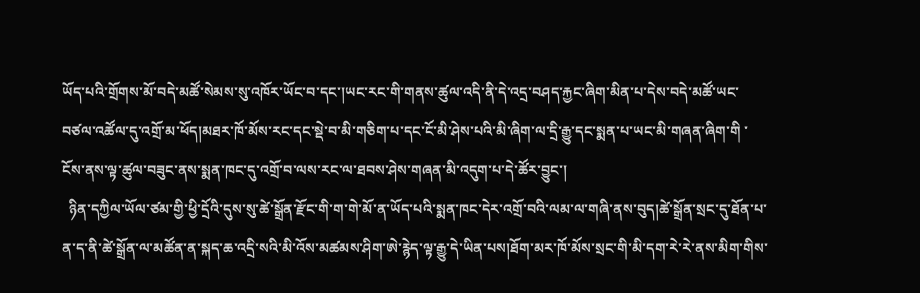ཡོད་པའི་གྲོགས་མོ་བདེ་མཚོ་སེམས་སུ་འཁོར་ཡོང་བ་དང་།ཡང་རང་གི་གནས་ཚུལ་འདི་ནི་དེ་འདྲ་བཤད་རྐྱང་ཞིག་མིན་པ་དེས་བདེ་མཚོ་ཡང་བཙལ་འཚོལ་དུ་འགྲོ་མ་ཕོད།མཐར་ཁོ་མོས་རང་དང་སྡེ་བ་མི་གཅིག་པ་དང་ངོ་མི་ཤེས་པའི་མི་ཞིག་ལ་དྲི་རྒྱུ་དང་སྨན་པ་ཡང་མི་གཞན་ཞིག་གི ་ངོས་ནས་ལྟ་ཚུལ་བཟུང་ནས་སྨན་ཁང་དུ་འགྲོ་བ་ལས་རང་ལ་ཐབས་ཤེས་གཞན་མི་འདུག་པ་དེ་ཚོར་བྱུང་།
  ཉིན་དཀྱིལ་ཡོལ་ཙམ་གྱི་ཕྱི་དྲོའི་དུས་སུ་ཚེ་སྒྲོན་རྫོང་གི་ག་གེ་མོ་ན་ཡོད་པའི་སྨན་ཁང་དེར་འགྲོ་བའི་ལམ་ལ་གཞི་ནས་བུད།ཚེ་སྒྲོན་སྲང་དུ་ཐོན་པ་ན་ད་ནི་ཚེ་སྒྲོན་ལ་མཚོན་ན་སྐད་ཆ་འདྲི་སའི་མི་འོས་མཚམས་ཤིག་ཨེ་རྙེད་ལྟ་རྒྱུ་དེ་ཡིན་པས།ཐོག་མར་ཁོ་མོས་སྲང་གི་མི་དག་རེ་རེ་ནས་མིག་གིས་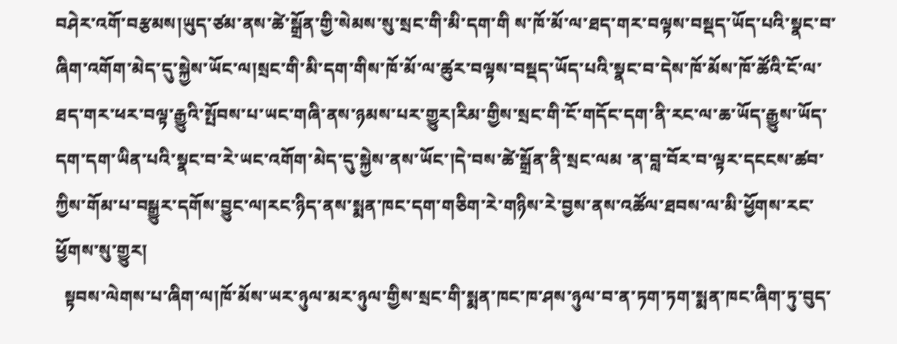བཤེར་འགོ་བརྩམས།ཡུད་ཙམ་ནས་ཚེ་སྒྲོན་གྱི་སེམས་སུ་སྲང་གི་མི་དག་གི ས་ཁོ་མོ་ལ་ཐད་གར་བལྟས་བསྡད་ཡོད་པའི་སྣང་བ་ཞིག་འགོག་མེད་དུ་སྐྱེས་ཡོང་ལ།སྲང་གི་མི་དག་གིས་ཁོ་མོ་ལ་ཚུར་བལྟས་བསྡད་ཡོད་པའི་སྣང་བ་དེས་ཁོ་མོས་ཁོ་ཚོའི་ངོ་ལ་ཐད་གར་ཕར་བལྟ་རྒྱུའི་སྤོབས་པ་ཡང་གཞི་ནས་ཉམས་པར་གྱུར།རིམ་གྱིས་སྲང་གི་ངོ་གདོང་དག་ནི་རང་ལ་ཆ་ཡོད་རྒྱུས་ཡོད་དག་དག་ཡིན་པའི་སྣང་བ་རེ་ཡང་འགོག་མེད་དུ་སྐྱེས་ནས་ཡོང་།དེ་བས་ཚེ་སྒྲོན་ནི་སྲང་ལམ ་ན་བླ་བོར་བ་ལྟར་དངངས་ཚབ་ཀྱིས་གོམ་པ་བསྒྱུར་དགོས་བྱུང་ལ།རང་ཉིད་ནས་སྨན་ཁང་དག་གཅིག་རེ་གཉིས་རེ་བྱས་ནས་འཚོལ་ཐབས་ལ་མི་ཕྱོགས་རང་ཕྱོགས་སུ་གྱུར།
  སྟབས་ལེགས་པ་ཞིག་ལ།ཁོ་མོས་ཡར་ཉུལ་མར་ཉུལ་གྱིས་སྲང་གི་སྨན་ཁང་ཁ་ཤས་ཉུལ་བ་ན་ཏག་ཏག་སྨན་ཁང་ཞིག་ཏུ་བུད་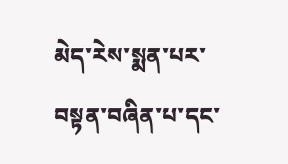མེད་རེས་སྨན་པར་བསྟན་བཞིན་པ་དང་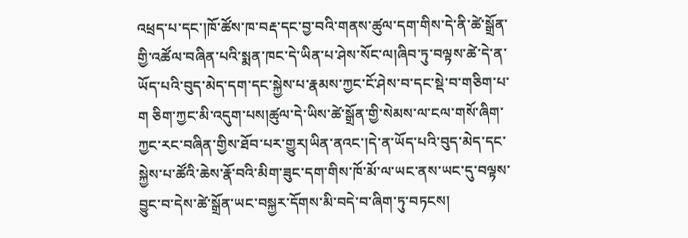འཕྲད་པ་དང་།ཁོ་ཚོས་ཁ་བརྡ་དང་བྱ་བའི་གནས་ཚུལ་དག་གིས་དེ་ནི་ཚེ་སྒྲོན་གྱི་འཚོལ་བཞིན་པའི་སྨན་ཁང་དེ་ཡིན་པ་ཤེས་སོང་ལ།ཞིབ་ཏུ་བལྟས་ཚེ་དེ་ན་ཡོད་པའི་བུད་མེད་དག་དང་སྐྱེས་པ་རྣམས་ཀྱང་ངོ་ཤེས་བ་དང་སྡེ་བ་གཅིག་པ་ག ཅིག་ཀྱང་མི་འདུག་པས།ཚུལ་དེ་ཡིས་ཚེ་སྒྲོན་གྱི་སེམས་ལ་ངལ་གསོ་ཞིག་ཀྱང་རང་བཞིན་གྱིས་ཐོབ་པར་གྱུར།ཡིན་ནའང་།དེ་ན་ཡོད་པའི་བུད་མེད་དང་སྐྱེས་པ་ཚོའི་ཆེས་རྣོ་བའི་མིག་ཟུང་དག་གིས་ཁོ་མོ་ལ་ཡང་ནས་ཡང་དུ་བལྟས་བྱུང་བ་དེས་ཚེ་སྒྲོན་ཡང་བསྐྱར་དོགས་མི་བདེ་བ་ཞིག་ཏུ་བཏངས།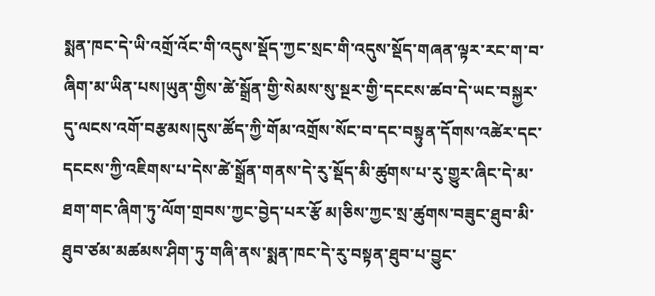སྨན་ཁང་དེ་ཡི་འགྲོ་འོང་གི་འདུས་སྡོད་ཀྱང་སྲང་གི་འདུས་སྡོད་གཞན་ལྟར་རང་ག་བ་ཞིག་མ་ཡིན་པས།ཡུན་གྱིས་ཚེ་སྒྲོན་གྱི་སེམས་སུ་སྔར་གྱི་དངངས་ཚབ་དེ་ཡང་བསྐྱར་དུ་ལངས་འགོ་བརྩམས།དུས་ཚོད་ཀྱི་གོམ་འགྲོས་སོང་བ་དང་བསྟུན་དོགས་འཚེར་དང་དངངས་ཀྱི་འཇིགས་པ་དེས་ཚེ་སྒྲོན་གནས་དེ་རུ་སྡོད་མི་ཚུགས་པ་རུ་གྱུར་ཞིང་དེ་མ་ཐག་གང་ཞིག་ཏུ་ལོག་གྲབས་ཀྱང་བྱེད་པར་རྩོ མ།ཅིས་ཀྱང་སྲ་ཚུགས་བཟུང་ཐུབ་མི་ཐུབ་ཙམ་མཚམས་ཤིག་ཏུ་གཞི་ནས་སྨན་ཁང་དེ་རུ་བསྟན་ཐུབ་པ་བྱུང་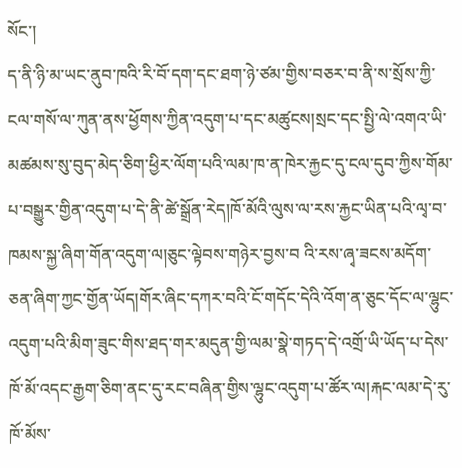སོང་།
ད་ནི་ཉི་མ་ཡང་ནུབ་ཁའི་རི་བོ་དག་དང་ཐག་ཉེ་ཙམ་གྱིས་བཅར་བ་ནི་ས་སྲོས་ཀྱི་ངལ་གསོ་ལ་ཀུན་ནས་ཕྱོགས་ཀྱིན་འདུག་པ་དང་མཚུངས།སྲང་དང་སྤྱི་ལེ་འགའ་ཡི་མཚམས་སུ་བུད་མེད་ཅིག་ཕྱིར་ལོག་པའི་ལམ་ཁ་ན་ཁེར་རྐྱང་དུ་ངལ་དུབ་ཀྱིས་གོམ་པ་བསྒྱུར་གྱིན་འདུག་པ་དེ་ནི་ཚེ་སྒྲོན་རེད།ཁོ་མོའི་ལུས་ལ་རས་རྐྱང་ཡིན་པའི་ལྭ་བ་ཁམས་སྐྱ་ཞིག་གོན་འདུག་ལ།ཅུང་ལྟེབས་གཉེར་བྱས་བ འི་རས་ཞྭ་ཟངས་མདོག་ཅན་ཞིག་ཀྱང་གྱོན་ཡོད།གོར་ཞིང་དཀར་བའི་ངོ་གདོང་དེའི་འོག་ན་ཅུང་དོང་ལ་ལྷུང་འདུག་པའི་མིག་ཟུང་གིས་ཐད་གར་མདུན་གྱི་ལམ་སྣེ་གཏད་དེ་འགྲོ་ཡི་ཡོད་པ་དེས་ཁོ་མོ་འདང་རྒྱག་ཅིག་ནང་དུ་རང་བཞིན་གྱིས་ལྷུང་འདུག་པ་ཚོར་ལ།རྐང་ལམ་དེ་རུ་ཁོ་མོས་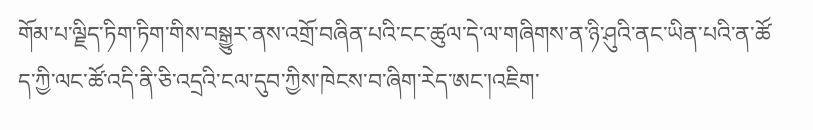གོམ་པ་ལྗིད་ཏིག་ཏིག་གིས་བསྒྱུར་ནས་འགྲོ་བཞིན་པའི་ངང་ཚུལ་དེ་ལ་གཞིགས་ན་ཉི་ཤུའི་ནང་ཡིན་པའི་ན་ཚོ ད་ཀྱི་ལང་ཚོ་འདི་ནི་ཅི་འདྲའི་ངལ་དུབ་ཀྱིས་ཁེངས་བ་ཞིག་རེད་ཨང་།འཇིག་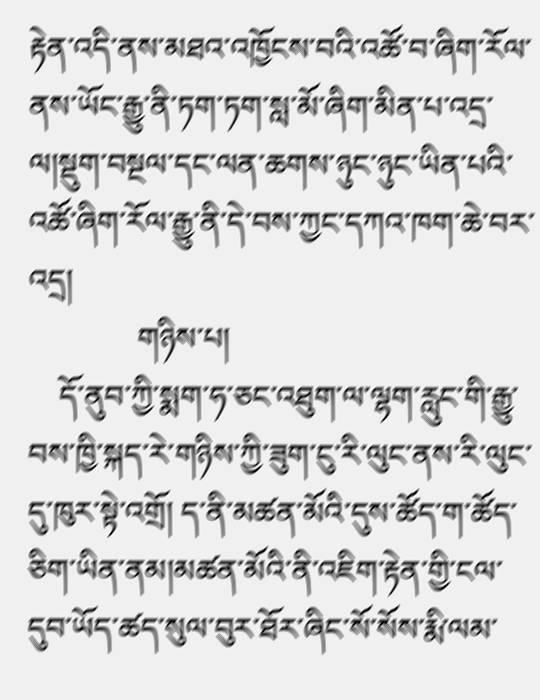རྟེན་འདི་ནས་མཐའ་འཁྱོངས་བའི་འཚོ་བ་ཞིག་རོལ་ནས་ཡོང་རྒྱུ་ནི་ཏག་ཏག་སླ་མོ་ཞིག་མིན་པ་འདྲ་ལ།སྡུག་བསྔལ་དང་ལན་ཆགས་ཉུང་ཉུང་ཡིན་པའི་འཚོ་ཞིག་རོལ་རྒྱུ་ནི་དེ་བས་ཀྱང་དཀའ་ཁག་ཆེ་བར་འདྲ།
              གཉིས་པ།
    དོ་ནུབ་ཀྱི་སྨག་ཧ་ཅང་འཐུག་ལ་ལྷག་རླུང་གི་རྒྱུ་བས་ཁྱི་སྐད་རེ་གཉིས་ཀྱི་ཟུག་ངུ་རི་ལུང་ནས་རི་ལུང་དུ་ཁུར་སྟེ་འགྲོ། ད་ནི་མཚན་མོའི་དུས་ཚོད་ག་ཚོད་ཅིག་ཡིན་ནམ།མཚན་མོའི་ནི་འཇིག་རྟེན་གྱི་ངལ་དུབ་ཡོད་ཚད་སུལ་བུར་ཐོར་ཞིང་སོ་སོས་རྨི་ལམ་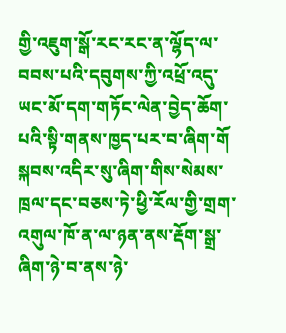གྱི་འཇུག་སྒོ་རང་རང་ན་ལྷོད་ལ་བབས་པའི་དབུགས་ཀྱི་འཕྲོ་འདུ་ཡང་མོ་དག་གཏོང་ལེན་བྱེད་ཆོག་པའི་སྟི་གནས་ཁྱད་པར་བ་ཞིག་གོ སྐབས་འདིར་སུ་ཞིག་གིས་སེམས་ཁྲལ་དང་བཅས་ཏེ་ཕྱི་རོལ་གྱི་གྲག་འགུལ་ཁོ་ན་ལ་ཉན་ནས་རྡོག་སྒྲ་ཞིག་ཉེ་བ་ནས་ཉེ་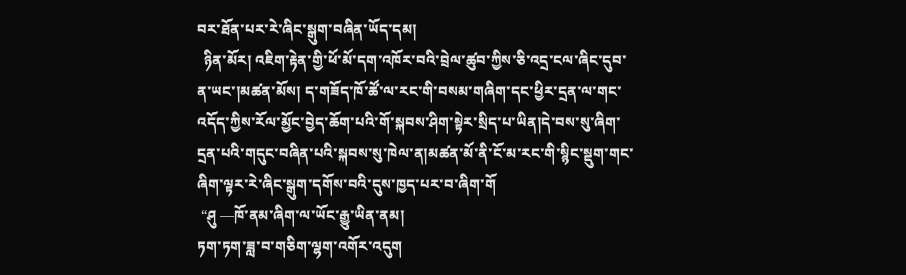བར་ཐོན་པར་རེ་ཞིང་སྒུག་བཞིན་ཡོད་དམ།
  ཉིན་མོར། འཇིག་རྟེན་གྱི་ཕོ་མོ་དག་འཁོར་བའི་བྲེལ་ཚུབ་ཀྱིས་ཅི་འདྲ་ངལ་ཞིང་དུབ་ན་ཡང་།མཚན་མོས། ད་གཟོད་ཁོ་ཚོ་ལ་རང་གི་བསམ་གཞིག་དང་ཕྱིར་དྲན་ལ་གང་འདོད་ཀྱིས་རོལ་མྱོང་བྱེད་ཆོག་པའི་གོ་སྐབས་ཤིག་སྟེར་སྲིད་པ་ཡིན།དེ་བས་སུ་ཞིག་དྲན་པའི་གདུང་བཞིན་པའི་སྐབས་སུ་ཁེལ་ན།མཚན་མོ་ནི་ངོ་མ་རང་གི་སྙིང་སྡུག་གང་ཞིག་ལྟར་རེ་ཞིང་སྒུག་དགོས་བའི་དུས་ཁྱད་པར་བ་ཞིག་གོ
 “ཤུ ―ཁོ་ནམ་ཞིག་ལ་ཡོང་རྒྱུ་ཡིན་ནམ།
ཏག་ཏག་ཟླ་བ་གཅིག་ལྷག་འགོར་འདུག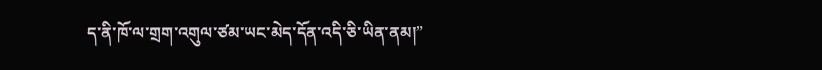ད་ནི་ཁོ་ལ་གྲག་འགུལ་ཙམ་ཡང་མེད་དོན་འདི་ཅི་ཡིན་ནམ།”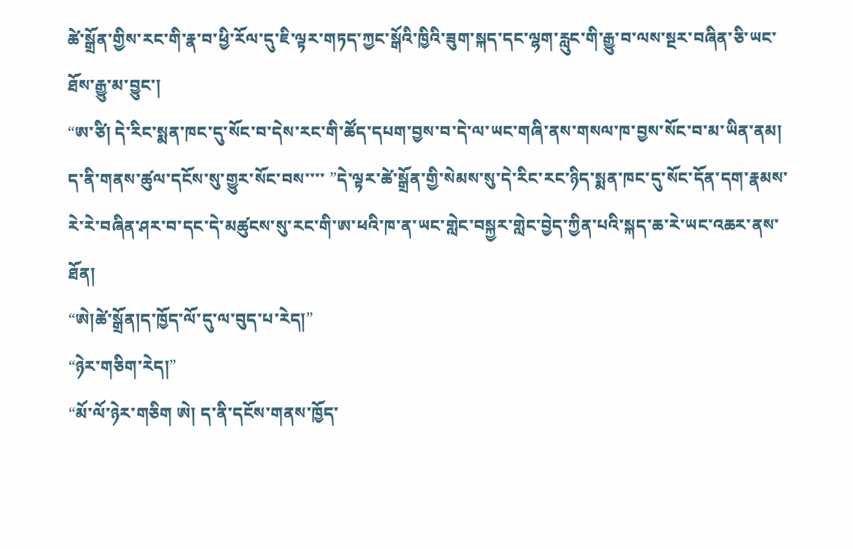ཚེ་སྒྲོན་གྱིས་རང་གི་རྣ་བ་ཕྱི་རོལ་དུ་ཇི་ལྟར་གཏད་ཀྱང་སྒོའི་ཁྱིའི་ཟུག་སྐད་དང་ལྷག་རླུང་གི་རྒྱུ་བ་ལས་སྔར་བཞིན་ཅི་ཡང་ཐོས་རྒྱུ་མ་བྱུང་།
“ཨ་ཙི། དེ་རིང་སྨན་ཁང་དུ་སོང་བ་དེས་རང་གི་ཚོད་དཔག་བྱས་བ་དེ་ལ་ཡང་གཞི་ནས་གསལ་ཁ་བྱས་སོང་བ་མ་ཡིན་ནམ། ད་ནི་གནས་ཚུལ་དངོས་སུ་གྱུར་སོང་བས་་་་ ”དེ་ལྟར་ཚེ་སྒྲོན་གྱི་སེམས་སུ་དེ་རིང་རང་ཉིད་སྨན་ཁང་དུ་སོང་དོན་དག་རྣམས་རེ་རེ་བཞིན་ཤར་བ་དང་དེ་མཚུངས་སུ་རང་གི་ཨ་ཕའི་ཁ་ན་ཡང་གླེང་བསྐྱར་གླེང་བྱེད་ཀྱིན་པའི་སྐད་ཆ་རེ་ཡང་འཆར་ནས་ཐོན།
“ཨེ།ཚེ་སྒྲོན།ད་ཁྱོད་ལོ་དུ་ལ་བུད་པ་རེད།”
“ཉེར་གཅིག་རེད།”
“མོ་ལོ་ཉེར་གཅིག ཨེ། ད་ནི་དངོས་གནས་ཁྱོད་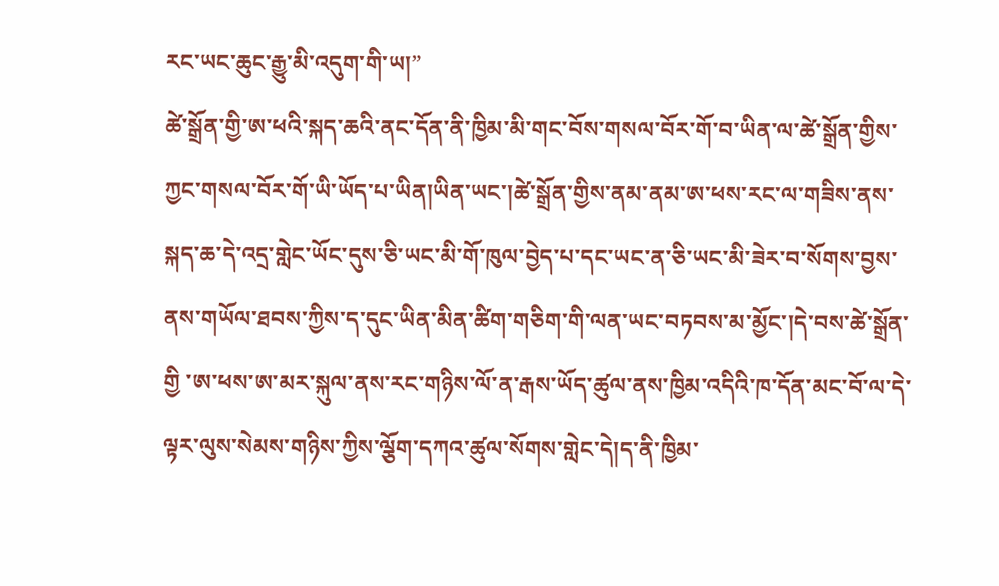རང་ཡང་ཆུང་རྒྱུ་མི་འདུག་གི་ཡ།”
ཚེ་སྒྲོན་གྱི་ཨ་ཕའི་སྐད་ཆའི་ནང་དོན་ནི་ཁྱིམ་མི་གང་བོས་གསལ་བོར་གོ་བ་ཡིན་ལ་ཚེ་སྒྲོན་གྱིས་ཀྱང་གསལ་བོར་གོ་ཡི་ཡོད་པ་ཡིན།ཡིན་ཡང་།ཚེ་སྒྲོན་གྱིས་ནམ་ནམ་ཨ་ཕས་རང་ལ་གཟིས་ནས་སྐད་ཆ་དེ་འདྲ་གླེང་ཡོང་དུས་ཅི་ཡང་མི་གོ་ཁུལ་བྱེད་པ་དང་ཡང་ན་ཅི་ཡང་མི་ཟེར་བ་སོགས་བྱས་ནས་གཡོལ་ཐབས་ཀྱིས་ད་དུང་ཡིན་མིན་ཚིག་གཅིག་གི་ལན་ཡང་བཏབས་མ་མྱོང་།དེ་བས་ཚེ་སྒྲོན་གྱི ་ཨ་ཕས་ཨ་མར་སྐུལ་ནས་རང་གཉིས་ལོ་ན་རྒས་ཡོད་ཚུལ་ནས་ཁྱིམ་འདིའི་ཁ་དོན་མང་བོ་ལ་དེ་ལྟར་ལུས་སེམས་གཉིས་ཀྱིས་ལྕོག་དཀའ་ཚུལ་སོགས་གླེང་དེ།ད་ནི་ཁྱིམ་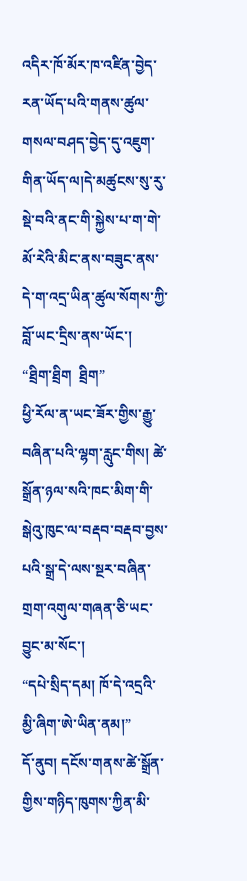འདིར་ཁོ་མོར་ཁ་འཛིན་བྱེད་རན་ཡོད་པའི་གནས་ཚུལ་གསལ་བཤད་བྱེད་དུ་འཇུག་གིན་ཡོད་ལ།དེ་མཚུངས་སུ་རུ་སྡེ་བའི་ནང་གི་སྐྱེས་པ་ག་གེ་མོ་རེའི་མིང་ནས་བཟུང་ནས་དེ་ག་འདྲ་ཡིན་ཚུལ་སོགས་ཀྱི་བློ་ཡང་དྲིས་ནས་ཡོང་།
“ཐྲིག་ཐྲིག  ཐྲིག”
ཕྱི་རོལ་ན་ཡང་ཟོར་གྱིས་རྒྱུ་བཞིན་པའི་ལྷག་རླུང་གིས། ཚེ་སྒྲོན་ཉལ་སའི་ཁང་མིག་གི་སྒེའུ་ཁུང་ལ་བརྡབ་བརྡབ་བྱས་པའི་སྒྲ་དེ་ལས་སྔར་བཞིན་གྲག་འགུལ་གཞན་ཅི་ཡང་བྱུང་མ་སོང་།
“དཔེ་སྲིད་དམ། ཁོ་དེ་འདྲའི་མྱི་ཞིག་ཨེ་ཡིན་ནམ།”
དོ་ནུབ། དངོས་གནས་ཚེ་སྒྲོན་གྱིས་གཉིད་ཁུགས་ཀྱིན་མི་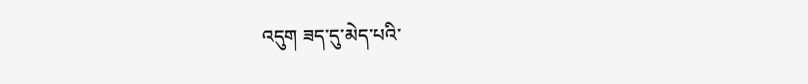འདུག ཟད་དུ་མེད་པའི་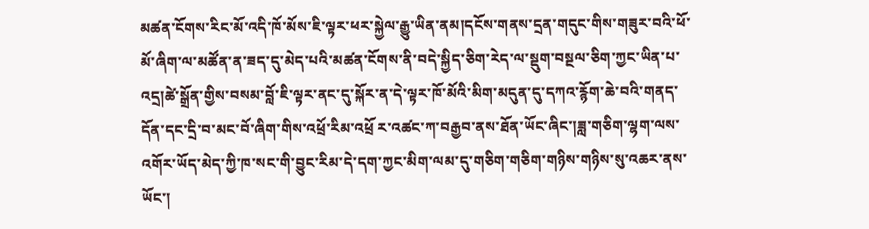མཚན་ངོགས་རིང་མོ་འདི་ཁོ་མོས་ཇི་ལྟར་ཕར་སྐྱེལ་རྒྱུ་ཡིན་ནམ།དངོས་གནས་དྲན་གདུང་གིས་གཟུར་བའི་ཕོ་མོ་ཞིག་ལ་མཚོན་ན་ཟད་དུ་མེད་པའི་མཚན་ངོགས་ནི་བདེ་སྐྱིད་ཅིག་རེད་ལ་སྡུག་བསྔལ་ཅིག་ཀྱང་ཡིན་པ་འདྲ།ཚེ་སྒྲོན་གྱིས་བསམ་བློ་ཇི་ལྟར་ནང་དུ་སྐོར་ན་དེ་ལྟར་ཁོ་མོའི་མིག་མདུན་དུ་དཀའ་རྙོག་ཆེ་བའི་གནད་དོན་དང་དྲི་བ་མང་བོ་ཞིག་གིས་འཕྲོ་རིམ་འཕྲོ ར་འཚང་ཀ་བརྒྱབ་ནས་ཐོན་ཡོང་ཞིང་།ཟླ་གཅིག་ལྷག་ལས་འགོར་ཡོད་མེད་ཀྱི་ཁ་སང་གི་བྱུང་རིམ་དེ་དག་ཀྱང་མིག་ལམ་དུ་གཅིག་གཅིག་གཉིས་གཉིས་སུ་འཆར་ནས་ཡོང་།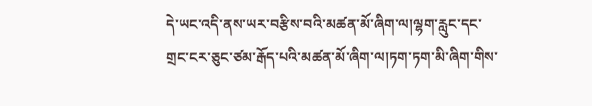དེ་ཡང་འདི་ནས་ཡར་བརྩིས་བའི་མཚན་མོ་ཞིག་ལ།ལྷག་རླུང་དང་གྲང་ངར་ཅུང་ཙམ་རྒོད་པའི་མཚན་མོ་ཞིག་ལ།ཏག་ཏག་མི་ཞིག་གིས་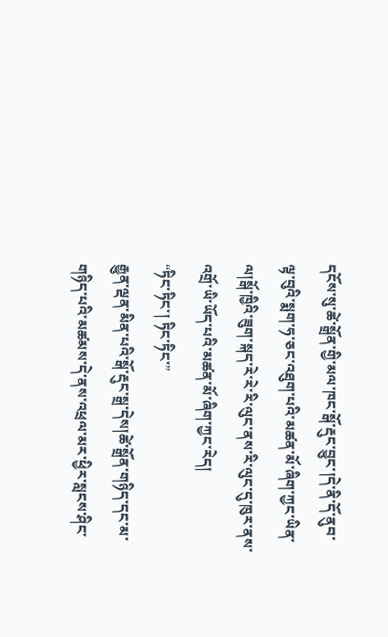དངོས་སུ་ཚེ་སྒྲོན་གྱི་མལ་ཁང་སྒོ་རྡུང་བྱུང་།དེ་ནི་དོ་ནུབ་ལྟ་བུའི་སྨག་ཧ་ཅང་འཐུག་པའི་མཚན་མོ་ཞིག་ཀྱང་ཡིན་ལ།སྒོ་ཁྱིའི་ཟུག་སྐད་རེ་རེ་རི་ལུང་ནས་རི་ལུང་དུ་ཁུར་ནས་འགྲོ་ཡི་ཡོད་པའི་མཚན་མོ་ཞིག་ཀྱང་རེད།
“ཏིང་ཏིང་། ཏིང་ཏིང་”
རྒྱུན་ལྡན་མིན་པའི་སྒོ་རྡུང་སྒྲ་དེས།ཚེ་སྒྲོན་གཉིད་དང་མ་གཉིད་པའི་མཚམས་དེ་ནས་འཕྲལ་མར་ཕྱིར་སླངས་ཤིང་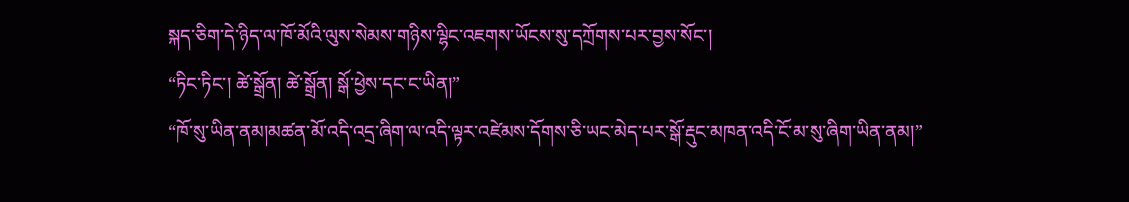སྐད་ཅིག་དེ་ཉིད་ལ་ཁོ་མོའི་ལུས་སེམས་གཉིས་ལྷིང་འཇགས་ཡོངས་སུ་དཀྲོགས་པར་བྱས་སོང་།
“ཏིང་ཏིང་། ཚེ་སྒྲོན། ཚེ་སྒྲོན། སྒོ་ཕྱེས་དང་ང་ཡིན།”
“ཁོ་སུ་ཡིན་ནམ།མཚན་མོ་འདི་འདྲ་ཞིག་ལ་འདི་ལྟར་འཛེམས་དོགས་ཅི་ཡང་མེད་པར་སྒོ་རྡུང་མཁན་འདི་ངོ་མ་སུ་ཞིག་ཡིན་ནམ།”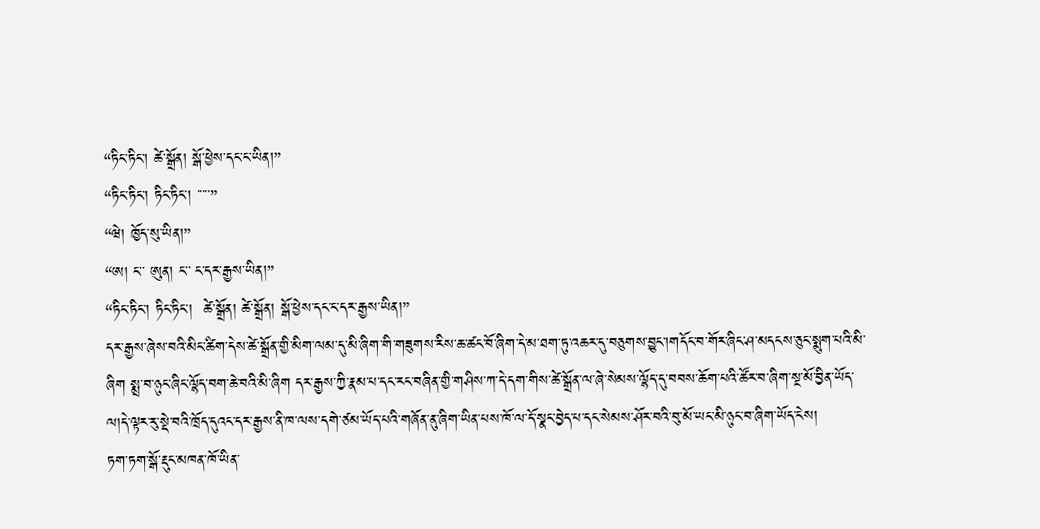“ཏིང་ཏིང་། ཚེ་སྒྲོན། སྒོ་ཕྱེས་དང་ང་ཡིན།”
“ཏིང་ཏིང་། ཏིང་ཏིང་། ་་་་་”
“ཝེ། ཁྱོད་སུ་ཡིན།”
“ཨ། ང་་ ཨུན། ང་་ ང་དར་རྒྱས་ཡིན།”
“ཏིང་ཏིང་། ཏིང་ཏིང་།  ཚེ་སྒྲོན། ཚེ་སྒྲོན། སྒོ་ཕྱེས་དང་ང་དར་རྒྱས་ཡིན།”
དར་རྒྱས་ཞེས་བའི་མིང་ཚིག་དེས་ཚེ་སྒྲོན་གྱི་མིག་ལམ་དུ་མི་ཞིག་གི་གཟུགས་རིས་ཆ་ཚང་བོ་ཞིག་དེ་མ་ཐག་ཏུ་འཆར་དུ་བཅུགས་བྱུང་།གདོང་བ་གོར་ཞིང་ཤ་མདངས་ཅུང་སྨུག་པའི་མི་ཞིག སྨྲ་བ་ཉུང་ཞིང་ལྷོད་བག་ཆེ་བའི་མི་ཞིག དར་རྒྱས་ཀྱི་རྣམ་པ་དང་རང་བཞིན་གྱི་གཤིས་ཀ་དེ་དག་གིས་ཚེ་སྒྲོན་ལ་ཞེ་སེམས་ལྷོད་དུ་བབས་ཆོག་པའི་ཚོར་བ་ཞིག་སྔ་མོ་བྱིན་ཡོད་ལ།དེ་ལྟར་རུ་སྡེ་བའི་ཁྲོད་དུའང་དར་རྒྱས་ནི་ཁ་ལས་དགེ་ཙམ་ཡོད་པའི་གཞོན་ནུ་ཞིག་ཡིན་པས་ཁོ་ལ་དོ་སྣང་བྱེད་པ་དང་སེམས་ཤོར་བའི་བུ་མོ་ཡང་མི་ཉུང་བ་ཞིག་ཡོད་ངེས།
ཏག་ཏག་སྒོ་རྡུང་མཁན་ཁོ་ཡིན་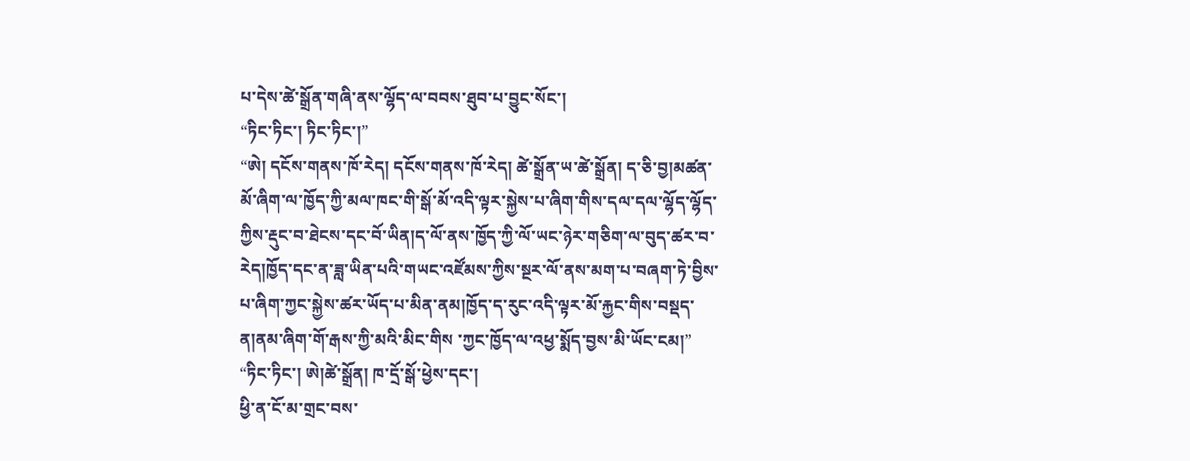པ་དེས་ཚེ་སྒྲོན་གཞི་ནས་ལྷོད་ལ་བབས་ཐུབ་པ་བྱུང་སོང་།
“ཏིང་ཏིང་། ཏིང་ཏིང་།”
“ཨེ། དངོས་གནས་ཁོ་རེད། དངོས་གནས་ཁོ་རེད། ཚེ་སྒྲོན་ཡ་ཚེ་སྒྲོན། ད་ཅི་བྱ།མཚན་མོ་ཞིག་ལ་ཁྱོད་ཀྱི་མལ་ཁང་གི་སྒོ་མོ་འདི་ལྟར་སྐྱེས་པ་ཞིག་གིས་དལ་དལ་ལྷོད་ལྷོད་ཀྱིས་རྡུང་བ་ཐེངས་དང་བོ་ཡིན།ད་ལོ་ནས་ཁྱོད་ཀྱི་ལོ་ཡང་ཉེར་གཅིག་ལ་བུད་ཚར་བ་རེད།ཁྱོད་དང་ན་ཟླ་ཡིན་པའི་གཡང་འཛོམས་ཀྱིས་སྔར་ལོ་ནས་མག་པ་བཞག་ཏེ་བྱིས་པ་ཞིག་ཀྱང་སྐྱེས་ཚར་ཡོད་པ་མིན་ནམ།ཁྱོད་ད་རུང་འདི་ལྟར་མོ་རྐྱང་གིས་བསྡད་ན།ནམ་ཞིག་གོ་རྒས་ཀྱི་མའི་མིང་གིས ་ཀྱང་ཁྱོད་ལ་འཕྱ་སྨོད་བྱས་མི་ཡོང་ངམ།”
“ཏིང་ཏིང་། ཨེ།ཚེ་སྒྲོན། ཁ་དྲོ་སྒོ་ཕྱེས་དང་།
ཕྱི་ན་ངོ་མ་གྲང་བས་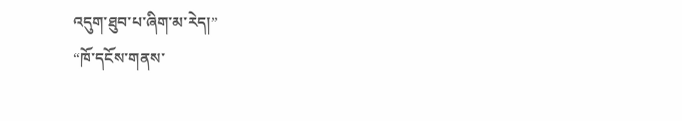འདུག་ཐུབ་པ་ཞིག་མ་རེད།”
“ཁོ་དངོས་གནས་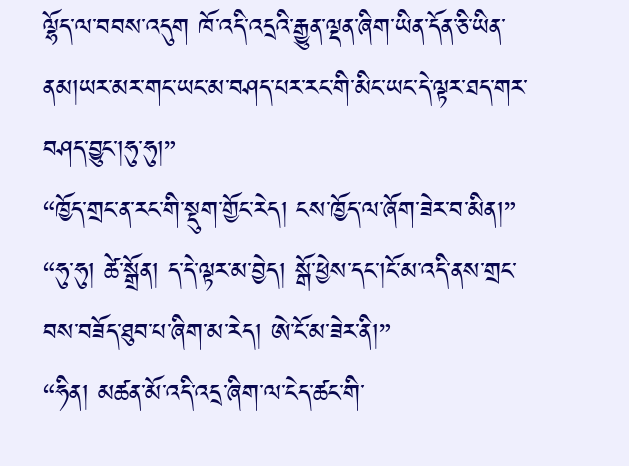ལྷོད་ལ་བབས་འདུག ཁོ་འདི་འདྲའི་རྒྱུན་ལྡན་ཞིག་ཡིན་དོན་ཅི་ཡིན་ནམ།ཡར་མར་གང་ཡང་མ་བཤད་པར་རང་གི་མིང་ཡང་དེ་ལྟར་ཐད་གར་བཤད་བྱུང་།ཧུ་ཧུ།”
“ཁྱོད་གྲང་ན་རང་གི་སྡུག་གྱོང་རེད། ངས་ཁྱོད་ལ་ཞོག་ཟེར་བ་མིན།”
“ཧུ་ཧུ། ཚེ་སྒྲོན། ད་དེ་ལྟར་མ་བྱེད། སྒོ་ཕྱེས་དང་།ངོ་མ་འདི་ནས་གྲང་བས་བཟོད་ཐུབ་པ་ཞིག་མ་རེད། ཨེ་ངོ་མ་ཟེར་ནི།”
“ཧིན། མཚན་མོ་འདི་འདྲ་ཞིག་ལ་ངེད་ཚང་གི་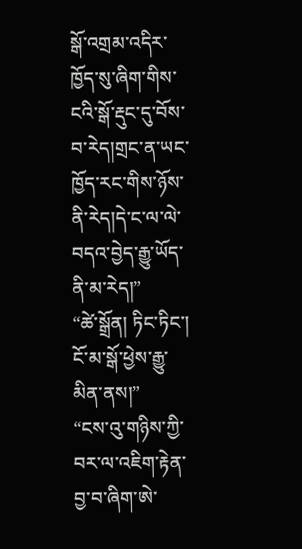སྒོ་འགྲམ་འདིར་ཁྱོད་སུ་ཞིག་གིས་ངའི་སྒོ་རྡུང་དུ་བོས་བ་རེད།གྲང་ན་ཡང་ཁྱོད་རང་གིས་ཉོས་ནི་རེད།དེ་ང་ལ་ལེ་བདའ་བྱེད་རྒྱུ་ཡོད་ནི་མ་རེད།”
“ཚེ་སྒྲོན། ཏིང་ཏིང་། ངོ་མ་སྒོ་ཕྱེས་རྒྱུ་མིན་ནས།”
“ངས་འུ་གཉིས་ཀྱི་བར་ལ་འཇིག་རྟེན་བྱ་བ་ཞིག་ཨེ་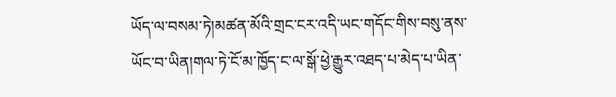ཡོད་ལ་བསམ་ཏེ།མཚན་མོའི་གྲང་ངར་འདི་ཡང་གདོང་གིས་བསུ་ནས་ཡོང་བ་ཡིན།གལ་ཏེ་ངོ་མ་ཁྱོད་ང་ལ་སྒོ་ཕྱེ་རྒྱུར་འཐད་པ་མེད་པ་ཡིན་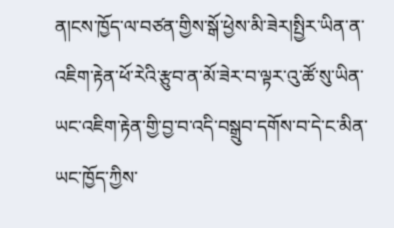ན།ངས་ཁྱོད་ལ་བཙན་གྱིས་སྒོ་ཕྱེས་མི་ཟེར།སྤྱིར་ཡིན་ན་འཇིག་རྟེན་ཕོ་རེའི་རྩུབ་ན་མོ་ཟེར་བ་ལྟར་འུ་ཚོ་སུ་ཡིན་ཡང་འཇིག་རྟེན་གྱི་བྱ་བ་འདི་བསྒྲུབ་དགོས་བ་དེ་ང་མིན་ཡང་ཁྱོད་ཀྱིས་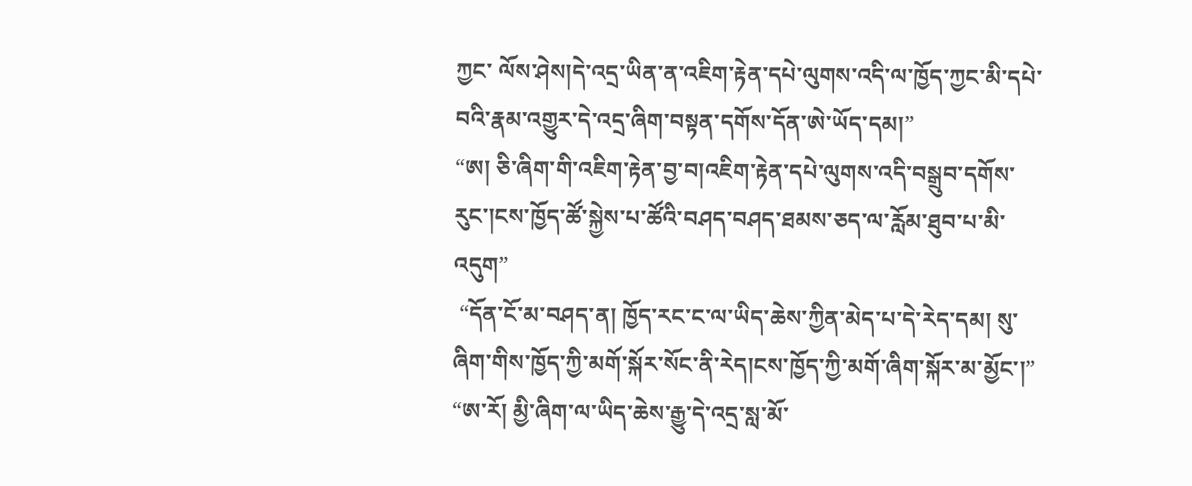ཀྱང་ ལོས་ཤེས།དེ་འདྲ་ཡིན་ན་འཇིག་རྟེན་དཔེ་ལུགས་འདི་ལ་ཁྱོད་ཀྱང་མི་དཔེ་བའི་རྣམ་འགྱུར་དེ་འདྲ་ཞིག་བསྟན་དགོས་དོན་ཨེ་ཡོད་དམ།”
“ཨ། ཅི་ཞིག་གི་འཇིག་རྟེན་བྱ་བ།འཇིག་རྟེན་དཔེ་ལུགས་འདི་བསྒྲུབ་དགོས་རུང་།ངས་ཁྱོད་ཚོ་སྐྱེས་པ་ཚོའི་བཤད་བཤད་ཐམས་ཅད་ལ་རློམ་ཐུབ་པ་མི་འདུག”
 “དོན་ངོ་མ་བཤད་ན། ཁྱོད་རང་ང་ལ་ཡིད་ཆེས་ཀྱིན་མེད་པ་དེ་རེད་དམ། སུ་ཞིག་གིས་ཁྱོད་ཀྱི་མགོ་སྐོར་སོང་ནི་རེད།ངས་ཁྱོད་ཀྱི་མགོ་ཞིག་སྐོར་མ་མྱོང་།”
“ཨ་རོ། མྱི་ཞིག་ལ་ཡིད་ཆེས་རྒྱུ་དེ་འདྲ་སླ་མོ་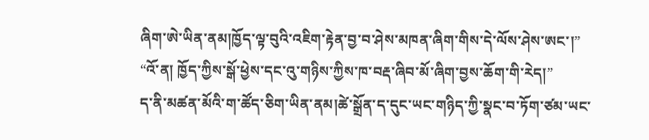ཞིག་ཨེ་ཡིན་ནམ།ཁྱོད་ལྟ་བུའི་འཇིག་རྟེན་བྱ་བ་ཤེས་མཁན་ཞིག་གིས་དེ་ལོས་ཤེས་ཨང་།”
“འོ་ན། ཁྱོད་ཀྱིས་སྒོ་ཕྱེས་དང་འུ་གཉིས་ཀྱིས་ཁ་བརྡ་ཞིབ་མོ་ཞིག་བྱས་ཆོག་གི་རེད།”
ད་ནི་མཚན་མོའི་ག་ཚོད་ཅིག་ཡིན་ནམ།ཚེ་སྒྲོན་ད་དུང་ཡང་གཉིད་ཀྱི་སྣང་བ་ཏོག་ཙམ་ཡང་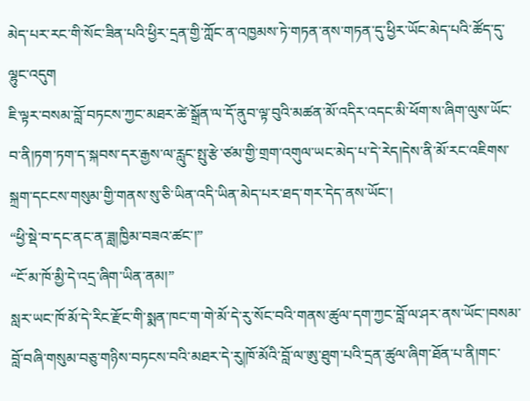མེད་པར་རང་གི་སོང་ཟིན་པའི་ཕྱིར་དྲན་གྱི་ཀློང་ན་འཁྱམས་ཏེ་གཏན་ནས་གཏན་དུ་ཕྱིར་ཡོང་མེད་པའི་ཚོད་དུ་ལྷུང་འདུག
ཇི་ལྟར་བསམ་བློ་བཏངས་ཀྱང་མཐར་ཚེ་སྒྲོན་ལ་དོ་ནུབ་ལྟ་བུའི་མཚན་མོ་འདིར་འདང་མི་ཕོག་ས་ཞིག་ལུས་ཡོང་བ་ནི།ཏག་ཏག་ད་སྐབས་དར་རྒྱས་ལ་རླུང་སྤུ་རྩེ་ཙམ་གྱི་གྲག་འགུལ་ཡང་མེད་པ་དེ་རེད།དེས་ནི་མོ་རང་འཇིགས་སྐྲག་དངངས་གསུམ་གྱི་གནས་སུ་ཅི་ཡིན་འདི་ཡིན་མེད་པར་ཐད་གར་དེད་ནས་ཡོང་།
“ཕྱི་སྡེ་བ་དང་ནང་ན་ཟླ།ཁྱིམ་བཟའ་ཚང་།”
“ངོ་མ་ཁོ་མྱི་དེ་འདྲ་ཞིག་ཡིན་ནམ།”
སླར་ཡང་ཁོ་མོ་དེ་རིང་རྫོང་གི་སྨན་ཁང་ག་གེ་མོ་དེ་རུ་སོང་བའི་གནས་ཚུལ་དག་ཀྱང་བློ་ལ་ཤར་ནས་ཡོང་།བསམ་བློ་བཞི་གསུམ་བཅུ་གཉིས་བཏངས་བའི་མཐར་དེ་རུ།ཁོ་མོའི་བློ་ལ་ཨུ་ཐུག་པའི་དྲན་ཚུལ་ཞིག་ཐོན་པ་ནི།གང་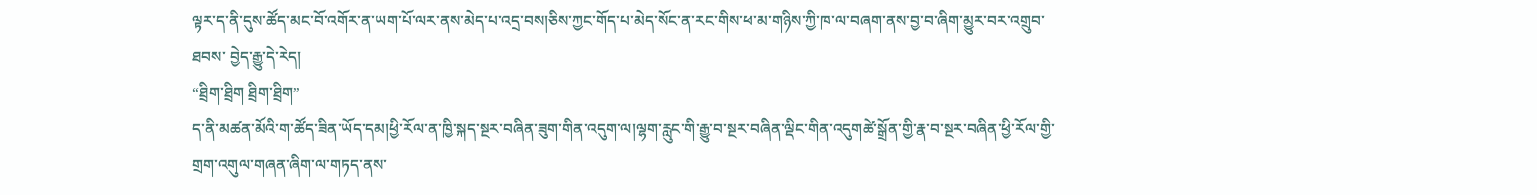ལྟར་ད་ནི་དུས་ཚོད་མང་བོ་འགོར་ན་ཡག་པོ་ལར་ནས་མེད་པ་འདྲ་བས།ཅིས་ཀྱང་གོད་པ་མེད་སོང་ན་རང་གིས་ཕ་མ་གཉིས་ཀྱི་ཁ་ལ་བཞག་ནས་བྱ་བ་ཞིག་མྱུར་བར་འགྲུབ་ཐབས་ བྱེད་རྒྱུ་དེ་རེད།
“ཐྲིག་ཐྲིག ཐྲིག་ཐྲིག”
ད་ནི་མཚན་མོའི་ག་ཚོད་ཟིན་ཡོད་དམ།ཕྱི་རོལ་ན་ཁྱི་སྐད་སྔར་བཞིན་ཟུག་གིན་འདུག་ལ།ལྷག་རླུང་གི་རྒྱུ་བ་སྔར་བཞིན་ལྡིང་གིན་འདུགཚེ་སྒྲོན་གྱི་རྣ་བ་སྔར་བཞིན་ཕྱི་རོལ་གྱི་གྲག་འགུལ་གཞན་ཞིག་ལ་གཏད་ནས་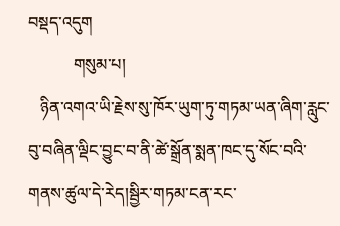བསྡད་འདུག
           གསུམ་པ།
   ཉིན་འགའ་ཡི་རྗེས་སུ་ཁོར་ཡུག་ཏུ་གཏམ་ཡན་ཞིག་རླུང་བུ་བཞིན་ལྡིང་བྱུང་བ་ནི་ཚེ་སྒྲོན་སྨན་ཁང་དུ་སོང་བའི་གནས་ཚུལ་དེ་རེད།སྦྱིར་གཏམ་ངན་རང་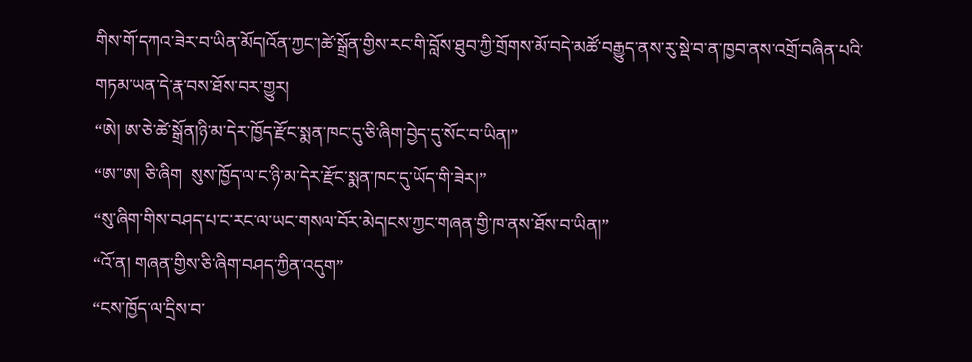གིས་གོ་དཀའ་ཟེར་བ་ཡིན་མོད།འོན་ཀྱང་།ཚེ་སྒྲོན་གྱིས་རང་གི་བློས་ཐུབ་ཀྱི་གྲོགས་མོ་བདེ་མཚོ་བརྒྱུད་ནས་རུ་སྡེ་བ་ན་ཁྱབ་ནས་འགྲོ་བཞིན་པའི་གཏམ་ཡན་དེ་རྣ་བས་ཐོས་བར་གྱུར།
“ཨེ། ཨ་ཅེ་ཚེ་སྒྲོན།ཉི་མ་དེར་ཁྱོད་རྫོང་སྨན་ཁང་དུ་ཅི་ཞིག་བྱེད་དུ་སོང་བ་ཡིན།”
“ཨ་་ཨ། ཅི་ཞིག  སུས་ཁྱོད་ལ་ང་ཉི་མ་དེར་རྫོང་སྨན་ཁང་དུ་ཡོད་གི་ཟེར།”
“སུ་ཞིག་གིས་བཤད་པ་ང་རང་ལ་ཡང་གསལ་བོར་མེད།ངས་ཀྱང་གཞན་གྱི་ཁ་ནས་ཐོས་བ་ཡིན།”
“འོ་ན། གཞན་གྱིས་ཅི་ཞིག་བཤད་ཀྱིན་འདུག”
“ངས་ཁྱོད་ལ་དྲིས་བ་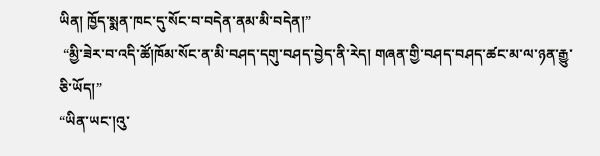ཡིན། ཁྱོད་སྨན་ཁང་དུ་སོང་བ་བདེན་ནམ་མི་བདེན།”
 “མྱི་ཟེར་བ་འདི་ཚོ།ཁོམ་སོང་ན་མི་བཤད་དགུ་བཤད་བྱེད་ནི་རེད། གཞན་གྱི་བཤད་བཤད་ཚང་མ་ལ་ཉན་རྒྱུ་ཅི་ཡོད།”
“ཡིན་ཡང་།འུ་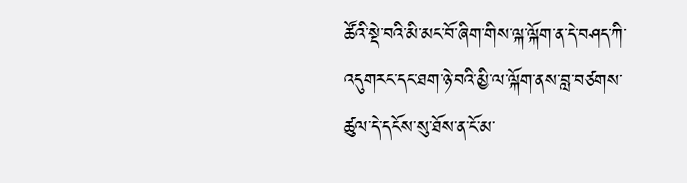ཚོའི་སྡེ་བའི་མི་མང་བོ་ཞིག་གིས་ལྐ་ལྐོག་ན་དེ་བཤད་ཀི་འདུགརང་དང་ཐག་ཉེ་བའི་མྱི་ལ་ལྐོག་ནས་བླ་བཙགས་ཚུལ་དེ་དངོས་སུ་ཐོས་ན་ངོ་མ་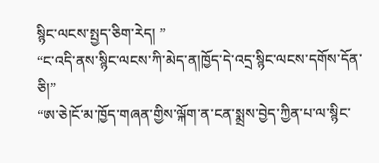སྙིང་ལངས་སྤྱད་ཅིག་རེད། ”
“ང་འདི་ནས་སྙིང་ལངས་ཀི་མེད་ན།ཁྱོད་དེ་འདྲ་སྙིང་ལངས་དགོས་དོན་ཅི།”
“ཨ་ཅེ།ངོ་མ་ཁྱོད་གཞན་གྱིས་ལྐོག་ན་ངན་སྨྲས་བྱེད་ཀྱིན་པ་ལ་སྙིང་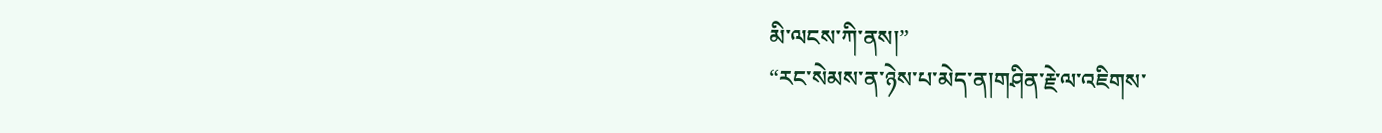མི་ལངས་ཀི་ནས།”
“རང་སེམས་ན་ཉེས་པ་མེད་ན།གཤིན་རྗེ་ལ་འཇིགས་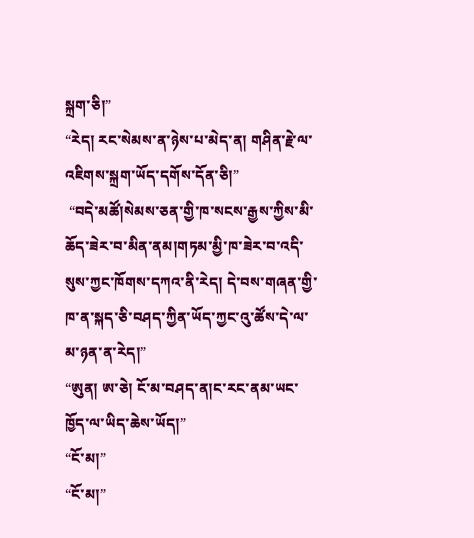སྐྲག་ཅི།”
“རེད། རང་སེམས་ན་ཉེས་པ་མེད་ན། གཤིན་རྗེ་ལ་འཇིགས་སྐྲག་ཡོད་དགོས་དོན་ཅི།”
 “བདེ་མཚོ།སེམས་ཅན་གྱི་ཁ་སངས་རྒྱས་ཀྱིས་མི་ཆོད་ཟེར་བ་མིན་ནམ།གཏམ་མྱི་ཁ་ཟེར་བ་འདི་སུས་ཀྱང་ཁོགས་དཀའ་ནི་རེད། དེ་བས་གཞན་གྱི་ཁ་ན་སྐད་ཅི་བཤད་ཀྱིན་ཡོད་ཀྱང་འུ་ཚོས་དེ་ལ་མ་ཉན་ན་རེད།”
“ཨུན། ཨ་ཅེ། ངོ་མ་བཤད་ན།ང་རང་ནམ་ཡང་ཁྱོད་ལ་ཡིད་ཆེས་ཡོད།”
“ངོ་མ།”
“ངོ་མ།”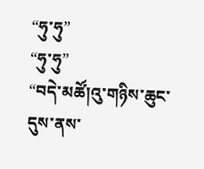“ཧུ་ཧུ”
“ཧུ་ཧུ”
“བདེ་མཚོ།འུ་གཉིས་ཆུང་དུས་ནས་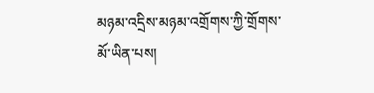མཉམ་འདྲིས་མཉམ་འགྲོགས་ཀྱི་གྲོགས་མོ་ཡིན་པས།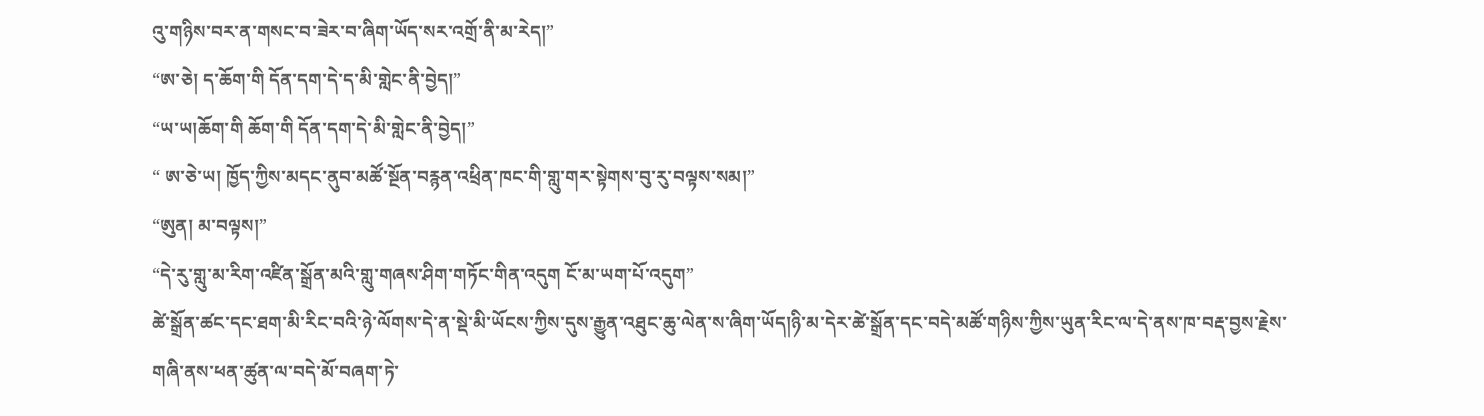འུ་གཉིས་བར་ན་གསང་བ་ཟེར་བ་ཞིག་ཡོད་སར་འགྲོ་ནི་མ་རེད།”
“ཨ་ཅེ། ད་ཆོག་གི དོན་དག་དེ་ད་མི་གླེང་ནི་བྱེད།”
“ཡ་ཡ།ཆོག་གི ཆོག་གི དོན་དག་དེ་མི་གླེང་ནི་བྱེད།”
“ ཨ་ཅེ་ཡ། ཁྱོད་ཀྱིས་མདང་ནུབ་མཚོ་སྔོན་བརྙན་འཕྲིན་ཁང་གི་གླུ་གར་སྟེགས་བུ་རུ་བལྟས་སམ།”
“ཨུན། མ་བལྟས།”
“དེ་རུ་གླུ་མ་རིག་འཛིན་སྒྲོན་མའི་གླུ་གཞས་ཤིག་གཏོང་གིན་འདུག ངོ་མ་ཡག་པོ་འདུག”
ཚེ་སྒྲོན་ཚང་དང་ཐག་མི་རིང་བའི་ཉེ་ལོགས་དེ་ན་སྡེ་མི་ཡོངས་ཀྱིས་དུས་རྒྱུན་འཐུང་ཆུ་ལེན་ས་ཞིག་ཡོད།ཉི་མ་དེར་ཚེ་སྒྲོན་དང་བདེ་མཚོ་གཉིས་ཀྱིས་ཡུན་རིང་ལ་དེ་ནས་ཁ་བརྡ་བྱས་རྗེས་གཞི་ནས་ཕན་ཚུན་ལ་བདེ་མོ་བཞག་ཏེ་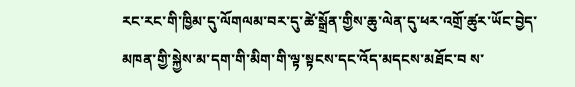རང་རང་གི་ཁྱིམ་དུ་ལོགལམ་བར་དུ་ཚེ་སྒྲོན་གྱིས་ཆུ་ལེན་དུ་ཕར་འགྲོ་ཚུར་ཡོང་བྱེད་མཁན་གྱི་སྐྱེས་མ་དག་གི་མིག་གི་ལྟ་སྟངས་དང་འོད་མདངས་མཐོང་བ ས་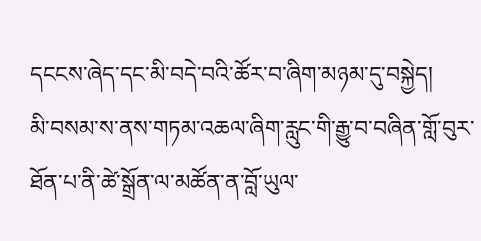དངངས་ཞེད་དང་མི་བདེ་བའི་ཚོར་བ་ཞིག་མཉམ་དུ་བསྐྱེད།
མི་བསམ་ས་ནས་གཏམ་འཆལ་ཞིག་རླུང་གི་རྒྱུ་བ་བཞིན་གློ་བུར་ཐོན་པ་ནི་ཚེ་སྒྲོན་ལ་མཚོན་ན་བློ་ཡུལ་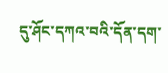དུ་ཤོང་དཀའ་བའི་དོན་དག་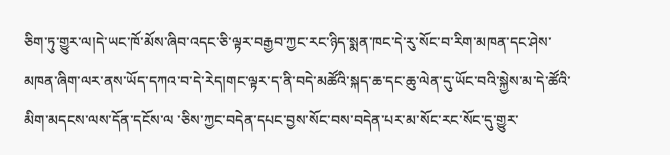ཅིག་ཏུ་གྱུར་ལ།དེ་ཡང་ཁོ་མོས་ཞིབ་འདང་ཅི་ལྟར་བརྒྱབ་ཀྱང་རང་ཉིད་སྨན་ཁང་དེ་རུ་སོང་བ་རིག་མཁན་དང་ཤེས་མཁན་ཞིག་ལར་ནས་ཡོད་དཀའ་བ་དེ་རེད།གང་ལྟར་ད་ནི་བདེ་མཚོའི་སྐད་ཆ་དང་ཆུ་ལེན་དུ་ཡོང་བའི་སྐྱེས་མ་དེ་ཚོའི་མིག་མདངས་ལས་དོན་དངོས་ལ ་ཅིས་ཀྱང་བདེན་དཔང་བྱས་སོང་བས་བདེན་པར་མ་སོང་རང་སོང་དུ་གྱུར་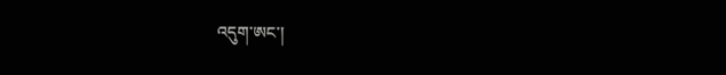འདུག་ཨང་།